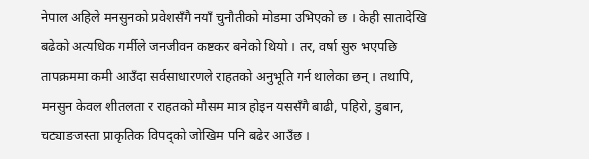नेपाल अहिले मनसुनको प्रवेशसँगै नयाँ चुनौतीको मोडमा उभिएको छ । केही सातादेखि बढेको अत्यधिक गर्मीले जनजीवन कष्टकर बनेको थियो । तर, वर्षा सुरु भएपछि तापक्रममा कमी आउँदा सर्वसाधारणले राहतको अनुभूति गर्न थालेका छन् । तथापि, मनसुन केवल शीतलता र राहतको मौसम मात्र होइन यससँगै बाढी, पहिरो, डुबान, चट्याङजस्ता प्राकृतिक विपद्को जोखिम पनि बढेर आउँछ ।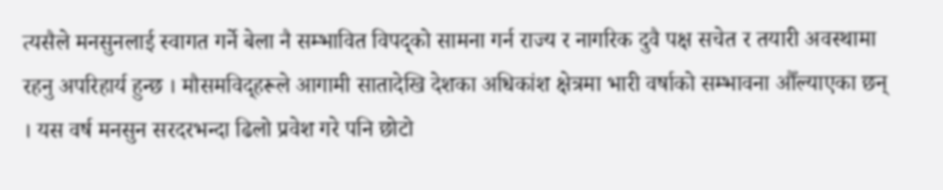त्यसैले मनसुनलाई स्वागत गर्ने बेला नै सम्भावित विपद्को सामना गर्न राज्य र नागरिक दुवै पक्ष सचेत र तयारी अवस्थामा रहनु अपरिहार्य हुन्छ । मौसमविद्हरूले आगामी सातादेखि देशका अधिकांश क्षेत्रमा भारी वर्षाको सम्भावना औँल्याएका छन् । यस वर्ष मनसुन सरदरभन्दा ढिलो प्रवेश गरे पनि छोटो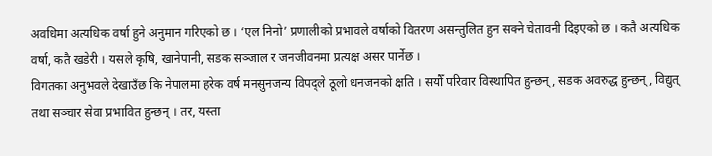अवधिमा अत्यधिक वर्षा हुने अनुमान गरिएको छ । ‘एल निनो’ प्रणालीको प्रभावले वर्षाको वितरण असन्तुलित हुन सक्ने चेतावनी दिइएको छ । कतै अत्यधिक वर्षा, कतै खडेरी । यसले कृषि, खानेपानी, सडक सञ्जाल र जनजीवनमा प्रत्यक्ष असर पार्नेछ ।
विगतका अनुभवले देखाउँछ कि नेपालमा हरेक वर्ष मनसुनजन्य विपद्ले ठूलो धनजनको क्षति । सयौँ परिवार विस्थापित हुन्छन्, सडक अवरुद्ध हुन्छन्, विद्युत् तथा सञ्चार सेवा प्रभावित हुन्छन् । तर, यस्ता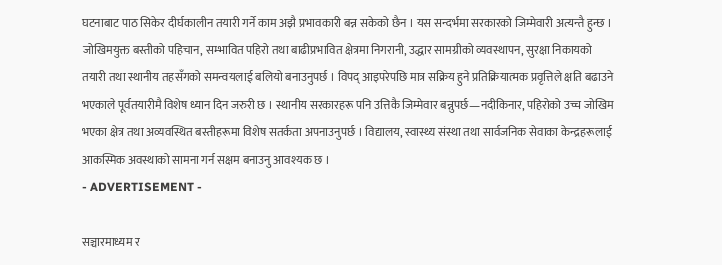घटनाबाट पाठ सिकेर दीर्घकालीन तयारी गर्ने काम अझै प्रभावकारी बन्न सकेको छैन । यस सन्दर्भमा सरकारको जिम्मेवारी अत्यन्तै हुन्छ । जोखिमयुक्त बस्तीको पहिचान, सम्भावित पहिरो तथा बाढीप्रभावित क्षेत्रमा निगरानी, उद्धार सामग्रीको व्यवस्थापन, सुरक्षा निकायको तयारी तथा स्थानीय तहसँगको समन्वयलाई बलियो बनाउनुपर्छ । विपद् आइपरेपछि मात्र सक्रिय हुने प्रतिक्रियात्मक प्रवृत्तिले क्षति बढाउने भएकाले पूर्वतयारीमै विशेष ध्यान दिन जरुरी छ । स्थानीय सरकारहरू पनि उत्तिकै जिम्मेवार बन्नुपर्छ—नदीकिनार, पहिरोको उच्च जोखिम भएका क्षेत्र तथा अव्यवस्थित बस्तीहरूमा विशेष सतर्कता अपनाउनुपर्छ । विद्यालय, स्वास्थ्य संस्था तथा सार्वजनिक सेवाका केन्द्रहरूलाई आकस्मिक अवस्थाको सामना गर्न सक्षम बनाउनु आवश्यक छ ।
- ADVERTISEMENT -

सञ्चारमाध्यम र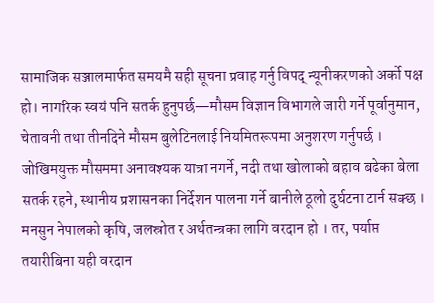सामाजिक सञ्जालमार्फत समयमै सही सूचना प्रवाह गर्नु विपद् न्यूनीकरणको अर्को पक्ष हो। नागरिक स्वयं पनि सतर्क हुनुपर्छ—मौसम विज्ञान विभागले जारी गर्ने पूर्वानुमान, चेतावनी तथा तीनदिने मौसम बुलेटिनलाई नियमितरूपमा अनुशरण गर्नुपर्छ । जोखिमयुक्त मौसममा अनावश्यक यात्रा नगर्ने, नदी तथा खोलाको बहाव बढेका बेला सतर्क रहने, स्थानीय प्रशासनका निर्देशन पालना गर्ने बानीले ठूलो दुर्घटना टार्न सक्छ । मनसुन नेपालको कृषि, जलस्रोत र अर्थतन्त्रका लागि वरदान हो । तर, पर्याप्त तयारीबिना यही वरदान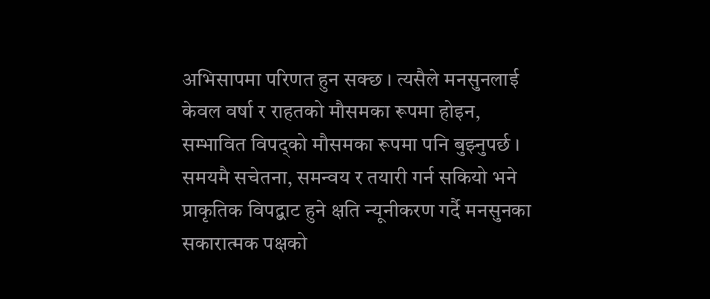अभिसापमा परिणत हुन सक्छ । त्यसैले मनसुनलाई केवल वर्षा र राहतको मौसमका रूपमा होइन, सम्भावित विपद्को मौसमका रूपमा पनि बुझ्नुपर्छ । समयमै सचेतना, समन्वय र तयारी गर्न सकियो भने प्राकृतिक विपद्बाट हुने क्षति न्यूनीकरण गर्दै मनसुनका सकारात्मक पक्षको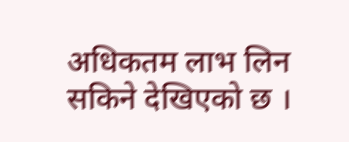अधिकतम लाभ लिन सकिने देखिएको छ ।